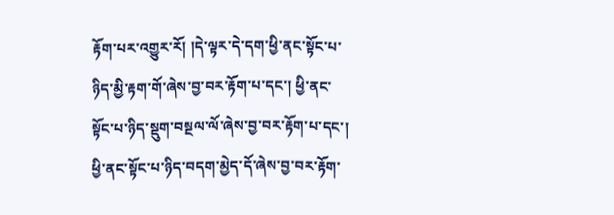རྟོག་པར་འགྱུར་རོ། །དེ་ལྟར་དེ་དག་ཕྱི་ནང་སྟོང་པ་ཉིད་མྱི་རྟག་གོ་ཞེས་བྱ་བར་རྟོག་པ་དང་། ཕྱི་ནང་སྟོང་པ་ཉིད་སྡུག་བསྔལ་ལོ་ཞེས་བྱ་བར་རྟོག་པ་དང་། ཕྱི་ནང་སྟོང་པ་ཉིད་བདག་མྱེད་དོ་ཞེས་བྱ་བར་རྟོག་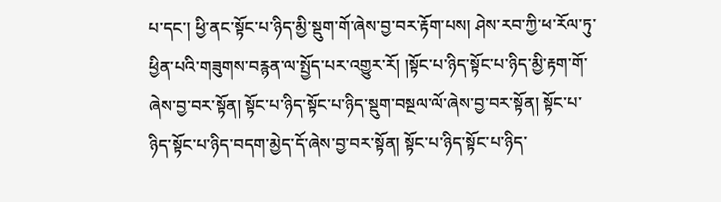པ་དང་། ཕྱི་ནང་སྟོང་པ་ཉིད་མྱི་སྡུག་གོ་ཞེས་བྱ་བར་རྟོག་པས། ཤེས་རབ་ཀྱི་ཕ་རོལ་ཏུ་ཕྱིན་པའི་གཟུགས་བརྙན་ལ་སྤྱོད་པར་འགྱུར་རོ། །སྟོང་པ་ཉིད་སྟོང་པ་ཉིད་མྱི་རྟག་གོ་ཞེས་བྱ་བར་སྟོན། སྟོང་པ་ཉིད་སྟོང་པ་ཉིད་སྡུག་བསྔལ་ལོ་ཞེས་བྱ་བར་སྟོན། སྟོང་པ་ཉིད་སྟོང་པ་ཉིད་བདག་མྱེད་དོ་ཞེས་བྱ་བར་སྟོན། སྟོང་པ་ཉིད་སྟོང་པ་ཉིད་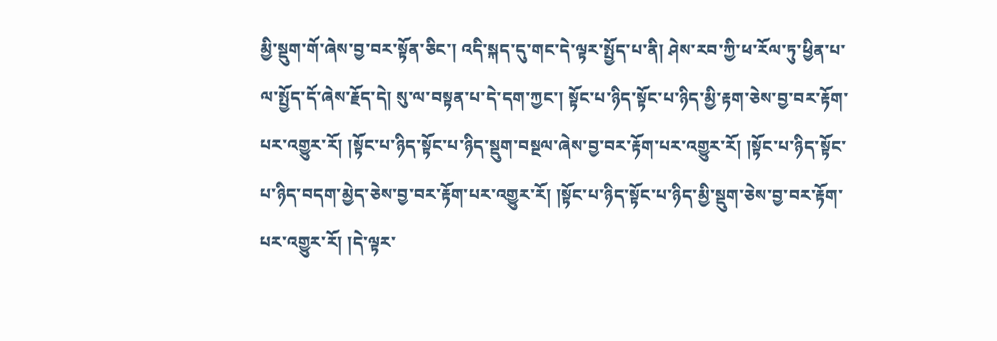མྱི་སྡུག་གོ་ཞེས་བྱ་བར་སྟོན་ཅིང་། འདི་སྐད་དུ་གང་དེ་ལྟར་སྤྱོད་པ་ནི། ཤེས་རབ་ཀྱི་ཕ་རོལ་ཏུ་ཕྱིན་པ་ལ་སྤྱོད་དོ་ཞེས་རྗོད་དེ། སུ་ལ་བསྟན་པ་དེ་དག་ཀྱང་། སྟོང་པ་ཉིད་སྟོང་པ་ཉིད་མྱི་རྟག་ཅེས་བྱ་བར་རྟོག་པར་འགྱུར་རོ། །སྟོང་པ་ཉིད་སྟོང་པ་ཉིད་སྡུག་བསྔལ་ཞེས་བྱ་བར་རྟོག་པར་འགྱུར་རོ། །སྟོང་པ་ཉིད་སྟོང་པ་ཉིད་བདག་མྱེད་ཅེས་བྱ་བར་རྟོག་པར་འགྱུར་རོ། །སྟོང་པ་ཉིད་སྟོང་པ་ཉིད་མྱི་སྡུག་ཅེས་བྱ་བར་རྟོག་པར་འགྱུར་རོ། །དེ་ལྟར་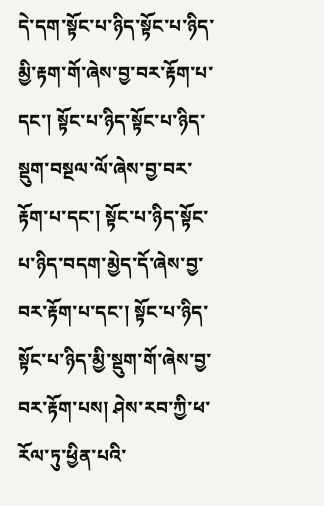དེ་དག་སྟོང་པ་ཉིད་སྟོང་པ་ཉིད་མྱི་རྟག་གོ་ཞེས་བྱ་བར་རྟོག་པ་དང་། སྟོང་པ་ཉིད་སྟོང་པ་ཉིད་སྡུག་བསྔལ་ལོ་ཞེས་བྱ་བར་རྟོག་པ་དང་། སྟོང་པ་ཉིད་སྟོང་པ་ཉིད་བདག་མྱེད་དོ་ཞེས་བྱ་བར་རྟོག་པ་དང་། སྟོང་པ་ཉིད་སྟོང་པ་ཉིད་མྱི་སྡུག་གོ་ཞེས་བྱ་བར་རྟོག་པས། ཤེས་རབ་ཀྱི་ཕ་རོལ་ཏུ་ཕྱིན་པའི་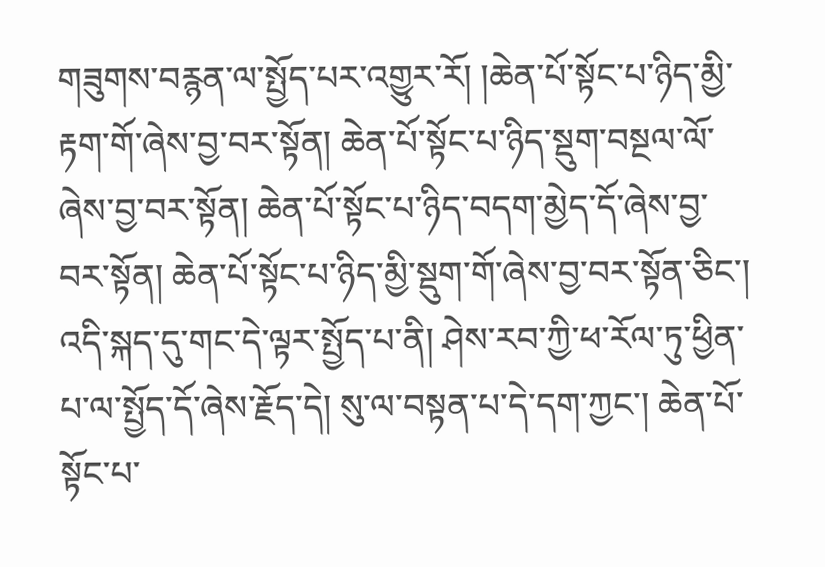གཟུགས་བརྙན་ལ་སྤྱོད་པར་འགྱུར་རོ། །ཆེན་པོ་སྟོང་པ་ཉིད་མྱི་རྟག་གོ་ཞེས་བྱ་བར་སྟོན། ཆེན་པོ་སྟོང་པ་ཉིད་སྡུག་བསྔལ་ལོ་ཞེས་བྱ་བར་སྟོན། ཆེན་པོ་སྟོང་པ་ཉིད་བདག་མྱེད་དོ་ཞེས་བྱ་བར་སྟོན། ཆེན་པོ་སྟོང་པ་ཉིད་མྱི་སྡུག་གོ་ཞེས་བྱ་བར་སྟོན་ཅིང་། འདི་སྐད་དུ་གང་དེ་ལྟར་སྤྱོད་པ་ནི། ཤེས་རབ་ཀྱི་ཕ་རོལ་ཏུ་ཕྱིན་པ་ལ་སྤྱོད་དོ་ཞེས་རྗོད་དེ། སུ་ལ་བསྟན་པ་དེ་དག་ཀྱང་། ཆེན་པོ་སྟོང་པ་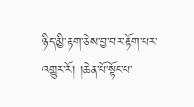ཉིད་མྱི་རྟག་ཅེས་བྱ་བར་རྟོག་པར་འགྱུར་རོ། །ཆེན་པོ་སྟོང་པ་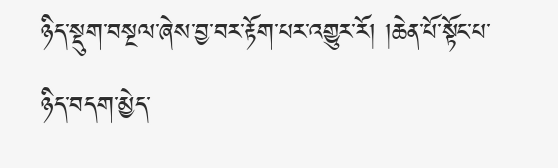ཉིད་སྡུག་བསྔལ་ཞེས་བྱ་བར་རྟོག་པར་འགྱུར་རོ། །ཆེན་པོ་སྟོང་པ་ཉིད་བདག་མྱེད་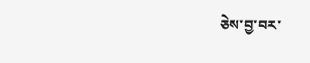ཅེས་བྱ་བར་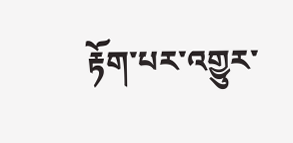རྟོག་པར་འགྱུར་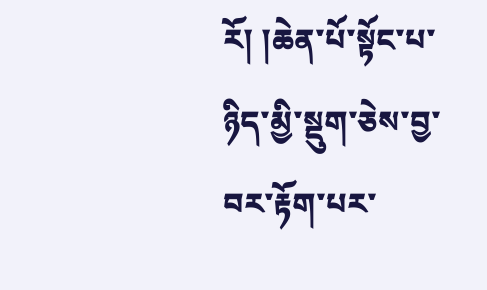རོ། །ཆེན་པོ་སྟོང་པ་ཉིད་མྱི་སྡུག་ཅེས་བྱ་བར་རྟོག་པར་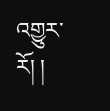འགྱུར་རོ། །